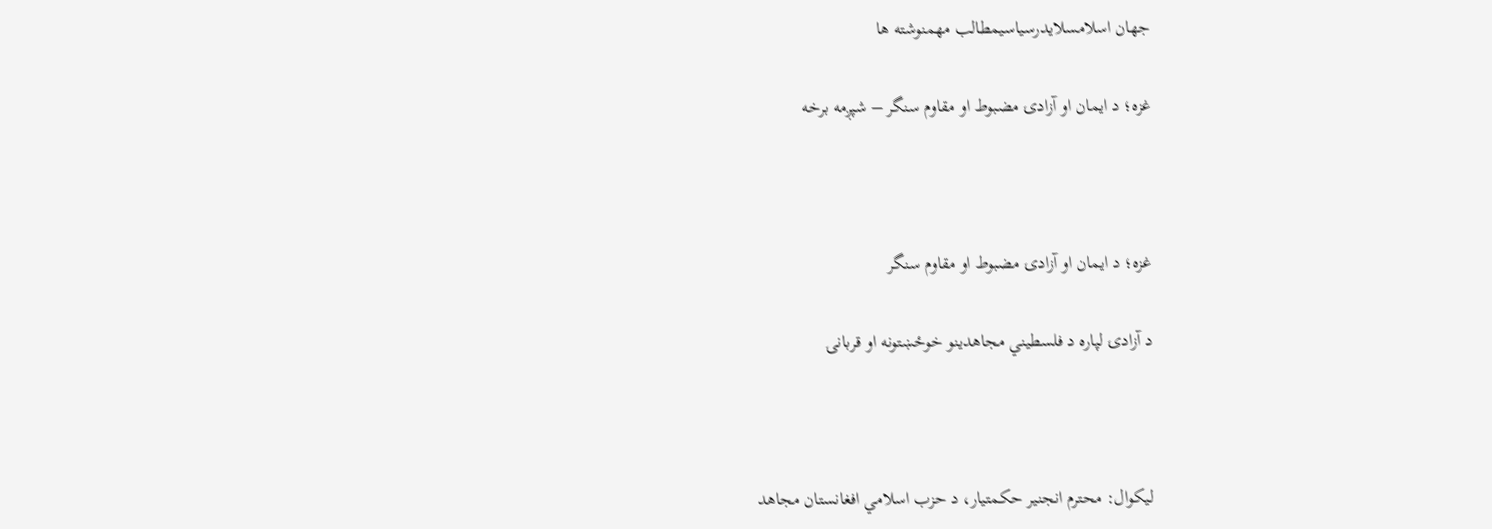جهان اسلامسلایدرسیاسیمطالب مهمنوشته ها

غزه؛ د ايمان او آزادۍ مضبوط او مقاوم سنگر – شپږمه برخه



غزه؛ د ايمان او آزادۍ مضبوط او مقاوم سنگر

د آزادۍ لپاره د فلسطيني مجاهدينو خوځښتونه او قربانۍ



لیکوال: محترم انجنیر حکمتیار، د حزب اسلامي افغانستان مجاهد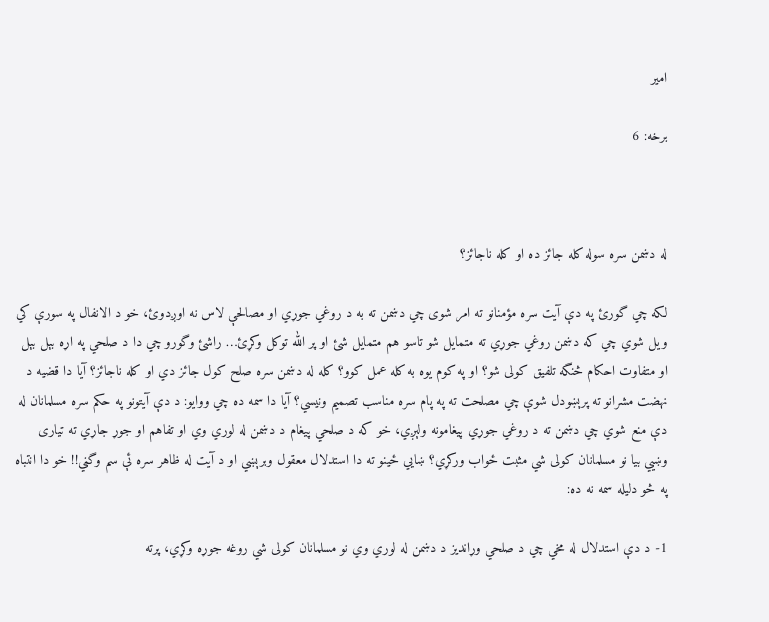امیر

برخه: 6



له دښمن سره سوله كله جائز ده او كله ناجائز؟

لكه چي گورئ په دې آيت سره مؤمنانو ته امر شوى چي دښمن ته به د روغي جوړي او مصالحې لاس نه اوږدوئ، خو د الانفال په سورې كي ويل شوي چي كه دښمن روغي جوړي ته متمايل شو تاسو هم متمايل شئ او پر الله توكل وكړئ… راشئ وگورو چي دا د صلحي په اړه بېل بېل او متفاوت احكام څنگه تلفيق كولى شو؟ او په كوم يوه به كله عمل كوو؟ كله له دښمن سره صلح كول جائز دي او كله ناجائز؟ آيا دا قضيه د نهضت مشرانو ته پرېښودل شوې چي مصلحت ته په پام سره مناسب تصميم ونيسي؟ آيا دا سمه ده چي ووايو: د دې آيتونو په حكم سره مسلمانان له دې منع شوي چي دښمن ته د روغي جوړي پيغامونه ولېږي، خو كه د صلحي پيغام د دښمن له لوري وي او تفاهم او جوړ جاړي ته تيارى وښيي بيا نو مسلمانان كولى شي مثبت ځواب وركړي؟ ښايي ځينو ته دا استدلال معقول وبرېښي او د آيت له ظاهر سره ئې سم وگڼي!! خو دا انتباه په څو دليله سمه نه ده:

1- د دې استدلال له مخي چي د صلحي وړانديز د دښمن له لوري وي نو مسلمانان كولى شي روغه جوړه وكړي، پرته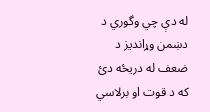له دې چي وگوري د دښمن وړانديز د ضعف له دريځه دئ كه د قوت او برلاسي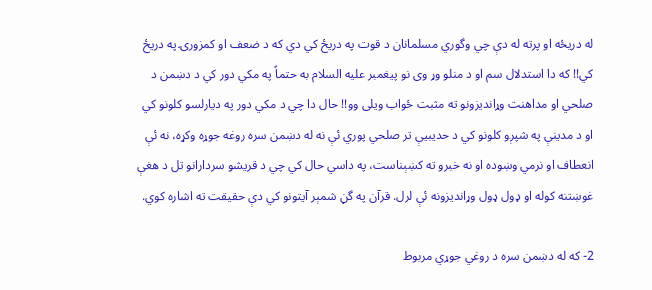له دريځه او پرته له دې چي وگوري مسلمانان د قوت په دريځ كي دي كه د ضعف او كمزورۍ په دريځ كي!! كه دا استدلال سم او د منلو وړ وى نو پيغمبر عليه السلام به حتماً په مكي دور كي د دښمن د صلحي او مداهنت وړانديزونو ته مثبت ځواب ويلى وو!! حال دا چي د مكي دور په ديارلسو كلونو كي او د مدينې په شپږو كلونو كي د حديبيې تر صلحي پوري ئې نه له دښمن سره روغه جوړه وكړه، نه ئې انعطاف او نرمي وښوده او نه خبرو ته كښېناست، په داسي حال كي چي د قريشو سردارانو تل د هغې غوښتنه كوله او ډول ډول وړانديزونه ئې لرل. قرآن په گڼ شمېر آيتونو كي دې حقيقت ته اشاره كوي.

2- كه له دښمن سره د روغي جوړي مربوط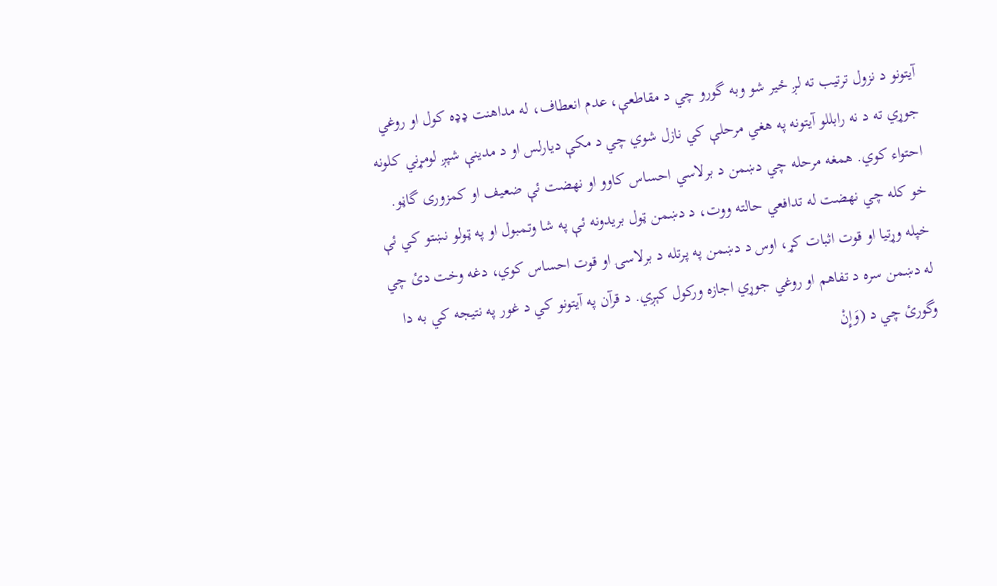آيتونو د نزول ترتيب ته لږ ځير شو وبه گورو چي د مقاطعې، عدم انعطاف، له مداهنت ډډه كول او روغي جوړي ته د نه رابللو آيتونه په هغي مرحلې كي نازل شوي چي د مكې ديارلس او د مدينې شپږ لومړني كلونه احتواء كوي. همغه مرحله چي دښمن د برلاسي احساس كاوو او نهضت ئې ضعيف او كمزورى گاڼو. خو كله چي نهضت له تدافعي حالته ووت، د دښمن ټول بريدونه ئې په شا وتمبول او په ټولو نښتو كي ئې خپله وړتيا او قوت اثبات كړ، اوس د دښمن په پرتله د برلاسۍ او قوت احساس كوي، دغه وخت دئ چي له دښمن سره د تفاهم او روغي جوړي اجازه وركول كېږي. د قرآن په آيتونو كي د غور په نتيجه كي به دا وگورئ چي د (وَإِنْ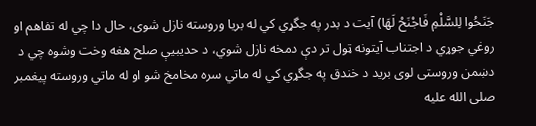جَنَحُوا لِلسَّلْمِ فَاجْنَحْ لَهَا) آيت د بدر په جگړي كي له بريا وروسته نازل شوى، حال دا چي له تفاهم او روغي جوړي د اجتناب آيتونه ټول تر دې دمخه نازل شوي، د حديبيې صلح هغه وخت وشوه چي د دښمن وروستى لوى بريد د خندق په جگړي كي له ماتي سره مخامخ شو او له ماتي وروسته پيغمبر صلى الله عليه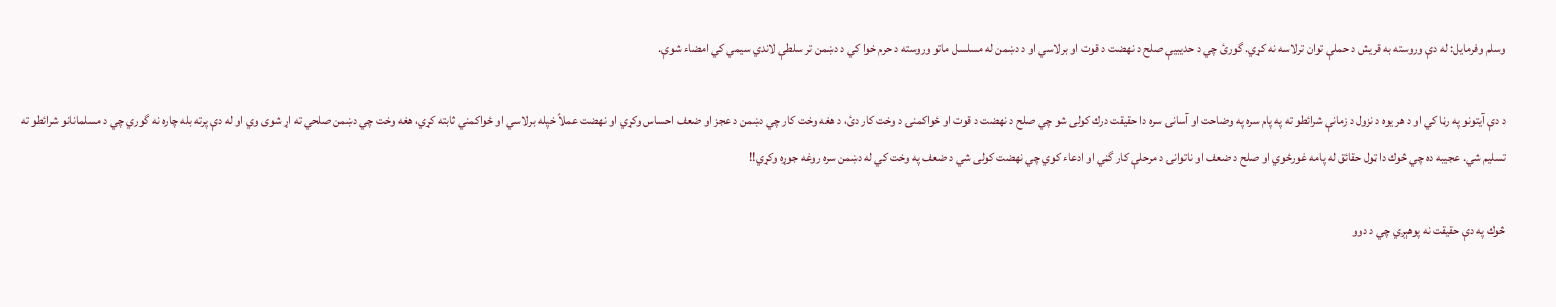وسلم وفرمايل: له دې وروسته به قريش د حملې توان تر‌لاسه نه كړي. گورئ چي د حديبيې صلح د نهضت د قوت او برلاسي او د دښمن له مسلسل ماتو وروسته د حرم خوا كي د دښمن تر سلطې لاندي سيمي كي امضاء شوې.

د دې آيتونو په رڼا كي او د هر يوه د نزول د زمانې شرائطو ته په پام سره په وضاحت او آسانۍ سره دا حقيقت درك كولى شو چي صلح د نهضت د قوت او ځواكمنۍ د وخت كار دئ، د هغه وخت كار چي دښمن د عجز او ضعف احساس وكړي او نهضت عملاً خپله برلاسي او ځواكمني ثابته كړي، هغه وخت چي دښمن صلحي ته اړ شوى وي او له دې پرته بله چاره نه گوري چي د مسلمانانو شرائطو ته تسليم شي. عجيبه ده چي څوك دا ټول حقائق له پامه غورځوي او صلح د ضعف او ناتوانۍ د مرحلې كار گڼي او ادعاء كوي چي نهضت كولى شي د ضعف په وخت كي له دښمن سره روغه جوړه وكړي!!

څوك په دې حقيقت نه پوهېږي چي د دوو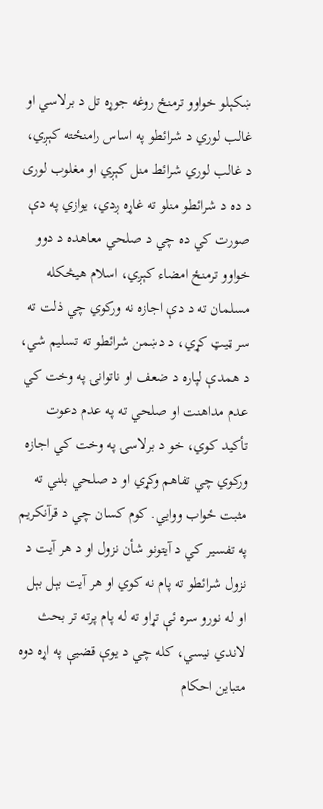ښكېلو خواوو تر‌منځ روغه جوړه تل د برلاسي او غالب لوري د شرائطو په اساس رامنځته كېږي، د غالب لوري شرائط منل كېږي او مغلوب لورى د ده د شرائطو منلو ته غاړه ږدي، يوازي په دې صورت كي ده چي د صلحي معاهده د دوو خواوو تر‌منځ امضاء كېږي، اسلام هيڅكله مسلمان ته د دې اجازه نه وركوي چي ذلت ته سر ټيټ كړي، د دښمن شرائطو ته تسليم شي، د همدې لپاره د ضعف او ناتوانۍ په وخت كي عدم مداهنت او صلحي ته په عدم دعوت تأكيد كوي، خو د برلاسۍ په وخت كي اجازه وركوي چي تفاهم وكړي او د صلحي بلني ته مثبت ځواب ووايي. كوم كسان چي د قرآنكريم په تفسير كي د آيتونو شأن نزول او د هر آيت د نزول شرائطو ته پام نه كوي او هر آيت بېل بېل او له نورو سره ئې تړاو ته له پام پرته تر بحث لاندي نيسي، كله چي د يوې قضيې په اړه دوه متباين احكام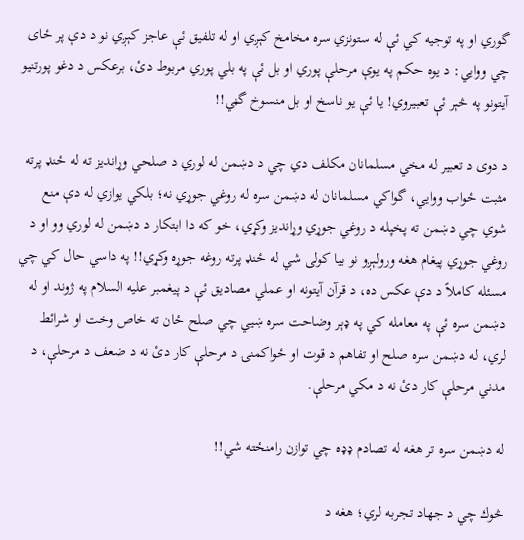گوري او په توجيه كي ئې له ستونزي سره مخامخ كېږي او له تلفيق ئې عاجز كېږي نو د دې پر ځاى چي ووايي: د يوه حكم په يوې مرحلې پوري او بل ئې په بلي پوري مربوط دئ، برعكس د دغو پورتنيو آيتونو په څېر ئې تعبيروي! يا ئې يو ناسخ او بل منسوخ گڼي!!

د دوى د تعبير له مخي مسلمانان مكلف دي چي د دښمن له لوري د صلحي وړانديز ته له ځنډ پرته مثبت ځواب ووايي، گواكي مسلمانان له دښمن سره له روغي جوړي نه؛ بلكي يوازي له دې منع شوي چي دښمن ته پخپله د روغي جوړي وړانديز وكړي، خو كه دا ابتكار د دښمن له لوري وو او د روغي جوړي پيغام هغه ورولېږو نو بيا كولى شي له ځنډ پرته روغه جوړه وكړي!! په داسي حال كي چي مسئله كاملاً د دې عكس ده، د قرآن آيتونه او عملي مصاديق ئې د پيغمبر عليه السلام په ژوند او له دښمن سره ئې په معامله كي په ډېر وضاحت سره ښيي چي صلح ځان ته خاص وخت او شرائط لري، له دښمن سره صلح او تفاهم د قوت او ځواكمنۍ د مرحلې كار دئ نه د ضعف د مرحلې، د مدني مرحلې كار دئ نه د مكي مرحلې.

له دښمن سره تر هغه له تصادم ډډه چي توازن رامنځته شي!!

څوك چي د جهاد تجربه لري؛ هغه د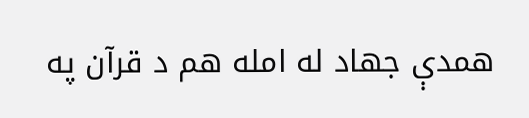همدې جهاد له امله هم د قرآن په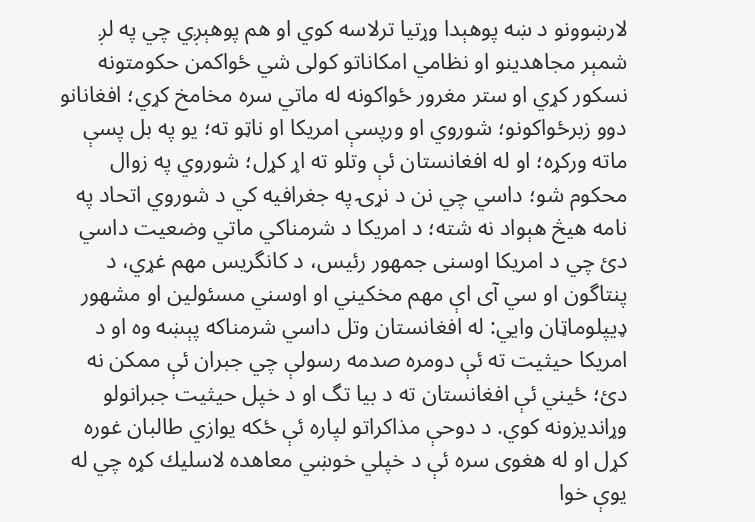لارښوونو د ښه پوهېدا وړتيا تر‌لاسه كوي او هم پوهېږي چي په لږ شمېر مجاهدينو او نظامي امكاناتو كولى شي ځواكمن حكومتونه نسكور كړي او ستر مغرور ځواكونه له ماتي سره مخامخ كړي؛ افغانانو دوو زبرځواكونو؛ شوروي او ورپسې امريكا او ناټو ته؛ يو په بل پسې ماته وركړه؛ او له افغانستان ئې وتلو ته اړ كړل؛ شوروي په زوال محكوم شو؛ داسي چي نن د نړۍ په جغرافيه كي د شوروي اتحاد په نامه هيڅ هېواد نه شته؛ د امريكا د شرمناكي ماتي وضعيت داسي دئ چي د امريكا اوسنى جمهور رئيس، د كانگريس مهم غړي، د پنتاگون او سي آى اې مهم مخكيني او اوسني مسئولين او مشهور ډيپلوماټان وايي: له افغانستان وتل داسي شرمناكه پېښه وه او د امريكا حيثيت ته ئې دومره صدمه رسولې چي جبران ئې ممكن نه دئ؛ ځيني ئې افغانستان ته د بيا تگ او د خپل حيثيت جبرانولو وړانديزونه كوي. د دوحې مذاكراتو لپاره ئې ځكه يوازي طالبان غوره كړل او له هغوى سره ئې د خپلي خوښي معاهده لاسليك كړه چي له يوې خوا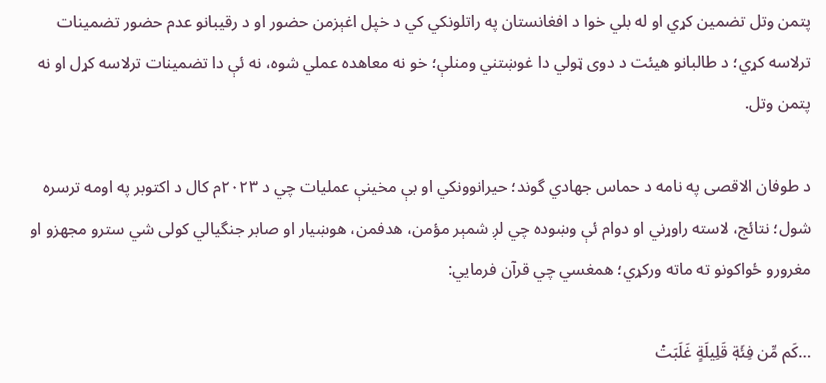پتمن وتل تضمين كړي او له بلي خوا د افغانستان په راتلونكي كي د خپل اغېزمن حضور او د رقيبانو عدم حضور تضمينات تر‌لاسه كړي؛ د طالبانو هيئت د دوى ټولي دا غوښتني ومنلې؛ خو نه معاهده عملي شوه، نه ئې دا تضمينات تر‌لاسه كړل او نه پتمن وتل.

د طوفان الاقصی په نامه د حماس جهادي گوند؛ حيرانوونكي او بې مخينې عملیات چي د ۲۰۲۳م كال د اکتوبر په اومه تر‌سره شول؛ نتائج، لاسته راوړني او دوام ئې وښوده چي لږ شمېر مؤمن، هدفمن، هوښيار او صابر جنگيالي كولى شي سترو مجهزو او مغرورو ځواكونو ته ماته وركړي؛ همغسي چي قرآن فرمايي:

…كَم مِّن فِئَةٖ قَلِيلَةٍ غَلَبَتۡ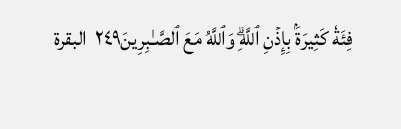فِئَةٗ كَثِيرَةَۢ بِإِذۡنِ ٱللَّهِۗ وَٱللَّهُ مَعَ ٱلصَّـٰبِرِينَ٢٤٩  البقرة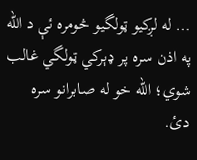… له لږكيو ټولگيو څومره ئې د الله په اذن سره پر ډېركي ټولگي غالب شوي؛ الله خو له صابرانو سره دئ.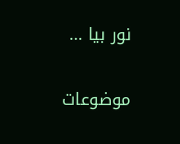نور بیا …

موضوعات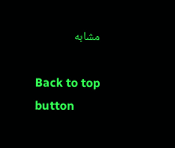مشابه

Back to top button